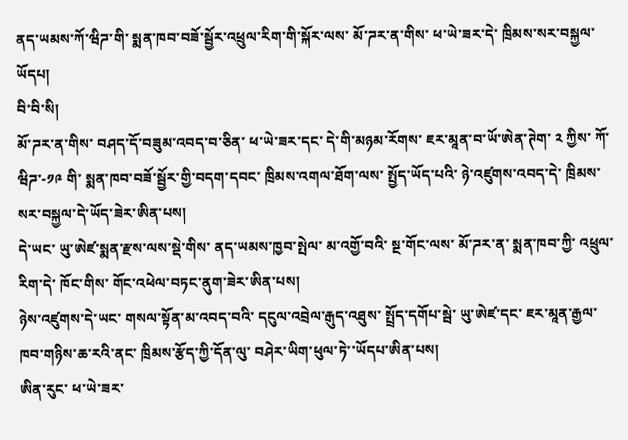ནད་ཡམས་ཀོ་ཝིཌ་གི་ སྨན་ཁབ་བཟོ་སྦྱོར་འཕྲུལ་རིག་གི་སྐོར་ལས་ མོ་ཌར་ན་གིས་ ཕ་ཡེ་ཟར་དེ་ ཁྲིམས་སར་བསྐྱལ་ཡོདཔ།
བི་བི་སི།
མོ་ཌར་ན་གིས་ བཤད་དོ་བཟུམ་འབད་བ་ཅིན་ ཕ་ཡེ་ཟར་དང་ དེ་གི་མཉམ་རོགས་ ཇར་མཱན་བ་ཡོ་ཨེན་ཊེག་ ༢ ཀྱིས་ ཀོ་ཝིཌ་-༡༩ གི་ སྨན་ཁབ་བཟོ་སྦྱོར་གྱི་བདག་དབང་ ཁྲིམས་འགལ་ཐོག་ལས་ སྤྱོད་ཡོད་པའི་ ཉེ་འཛུགས་འབད་དེ་ ཁྲིམས་སར་བསྐྱལ་དེ་ཡོད་ཟེར་ཨིན་པས།
དེ་ཡང་ ཡུ་ཨེཛ་སྨན་རྫས་ལས་སྡེ་གིས་ ནད་ཡམས་ཁྱབ་སྤེལ་ མ་འགྱོ་བའི་ སྔ་གོང་ལས་ མོ་ཌར་ན་ སྨན་ཁབ་ཀྱི་ འཕྲུལ་རིག་དེ་ ཁོང་གིས་ གོང་འཕེལ་བཏང་ནུག་ཟེར་ཨིན་པས།
ཉེས་འཛུགས་དེ་ཡང་ གསལ་སྟོན་མ་འབད་བའི་ དངུལ་འབྲེལ་རྒུད་འཐུས་ སྤྲོད་དགོཔ་སྦེ་ ཡུ་ཨེཛ་དང་ ཇར་མཱན་རྒྱལ་ཁབ་གཉིས་ཆ་རའི་ནང་ ཁྲིམས་རྩོད་ཀྱི་དོན་ལུ་ བཤེར་ཡིག་ཕུལ་ཏེ་་ཡོདཔ་ཨིན་པས།
ཨིན་རུང་ ཕ་ཡེ་ཟར་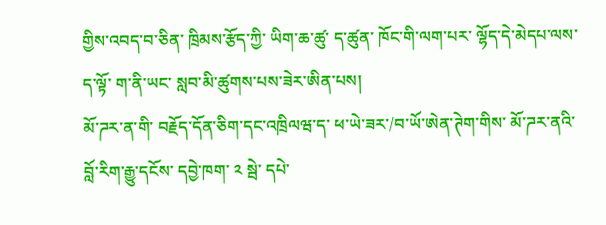གྱིས་འབད་བ་ཅིན་ ཁྲིམས་རྩོད་ཀྱི་ ཡིག་ཆ་ཚུ་ ད་ཚུན་ ཁོང་གི་ལག་པར་ ལྷོད་དེ་མེདཔ་ལས་ ད་ལྟོ་ ག་ནི་ཡང་ སླབ་མི་ཚུགས་པས་ཟེར་ཨིན་པས།
མོ་ཌར་ན་གི་ བརྗོད་དོན་ཅིག་དང་འཁྲིལཝ་ད་ ཕ་ཡེ་ཟར་/བ་ཡོ་ཨེན་ཊེག་གིས་ མོ་ཌར་ནའི་ བློ་རིག་རྒྱུ་དངོས་ དབྱེ་ཁག་ ༢ སྦེ་ དཔེ་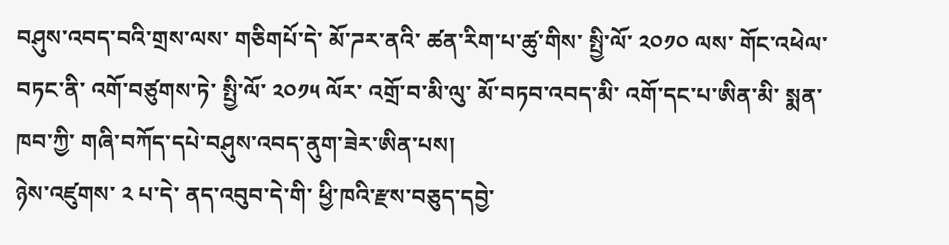བཤུས་འབད་བའི་གྲས་ལས་ གཅིགཔོ་དེ་ མོ་ཌར་ནའི་ ཚན་རིག་པ་ཚུ་གིས་ སྤྱི་ལོ་ ༢༠༡༠ ལས་ གོང་འཕེལ་བཏང་ནི་ འགོ་བཙུགས་ཏེ་ སྤྱི་ལོ་ ༢༠༡༥ ལོར་ འགྲོ་བ་མི་ལུ་ མོ་བཏབ་འབད་མི་ འགོ་དང་པ་ཨིན་མི་ སྨན་ཁབ་ཀྱི་ གཞི་བཀོད་དཔེ་བཤུས་འབད་ནུག་ཟེར་ཨིན་པས།
ཉེས་འཛུགས་ ༢ པ་དེ་ ནད་འབུབ་དེ་གི་ ཕྱི་ཁའི་རྫས་བཅུད་དབྱེ་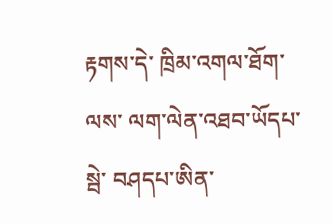རྟགས་དེ་ ཁྲིམ་འགལ་ཐོག་ལས་ ལག་ལེན་འཐབ་ཡོདཔ་སྦེ་ བཤདཔ་ཨིན་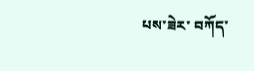པས་ཟེར་ བཀོད་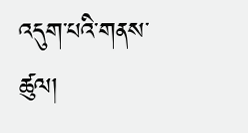འདུག་པའི་གནས་ཚུལ།